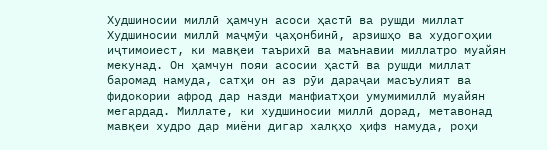Худшиносии миллӣ ҳамчун асоси ҳастӣ ва рушди миллат
Худшиносии миллӣ маҷмӯи ҷаҳонбинӣ, арзишҳо ва худогоҳии иҷтимоиест, ки мавқеи таърихӣ ва маънавии миллатро муайян мекунад. Он ҳамчун пояи асосии ҳастӣ ва рушди миллат баромад намуда, сатҳи он аз рӯи дараҷаи масъулият ва фидокории афрод дар назди манфиатҳои умумимиллӣ муайян мегардад. Миллате, ки худшиносии миллӣ дорад, метавонад мавқеи худро дар миёни дигар халқҳо ҳифз намуда, роҳи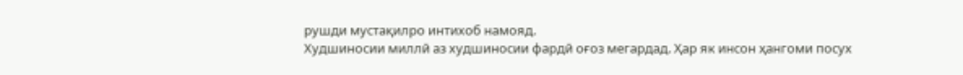рушди мустақилро интихоб намояд.
Худшиносии миллӣ аз худшиносии фардӣ оғоз мегардад. Ҳар як инсон ҳангоми посух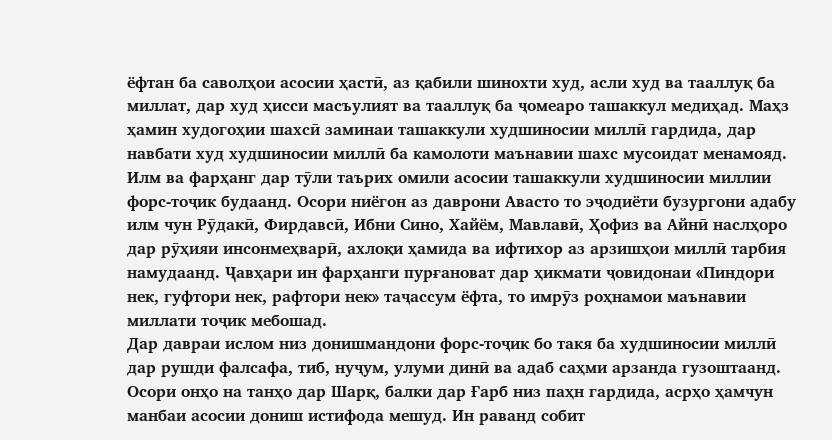ёфтан ба саволҳои асосии ҳастӣ, аз қабили шинохти худ, асли худ ва тааллуқ ба миллат, дар худ ҳисси масъулият ва тааллуқ ба ҷомеаро ташаккул медиҳад. Маҳз ҳамин худогоҳии шахсӣ заминаи ташаккули худшиносии миллӣ гардида, дар навбати худ худшиносии миллӣ ба камолоти маънавии шахс мусоидат менамояд.
Илм ва фарҳанг дар тӯли таърих омили асосии ташаккули худшиносии миллии форс-тоҷик будаанд. Осори ниёгон аз даврони Авасто то эҷодиёти бузургони адабу илм чун Рӯдакӣ, Фирдавсӣ, Ибни Сино, Хайём, Мавлавӣ, Ҳофиз ва Айнӣ наслҳоро дар рӯҳияи инсонмеҳварӣ, ахлоқи ҳамида ва ифтихор аз арзишҳои миллӣ тарбия намудаанд. Ҷавҳари ин фарҳанги пурғановат дар ҳикмати ҷовидонаи «Пиндори нек, гуфтори нек, рафтори нек» таҷассум ёфта, то имрӯз роҳнамои маънавии миллати тоҷик мебошад.
Дар давраи ислом низ донишмандони форс-тоҷик бо такя ба худшиносии миллӣ дар рушди фалсафа, тиб, нуҷум, улуми динӣ ва адаб саҳми арзанда гузоштаанд. Осори онҳо на танҳо дар Шарқ, балки дар Ғарб низ паҳн гардида, асрҳо ҳамчун манбаи асосии дониш истифода мешуд. Ин раванд собит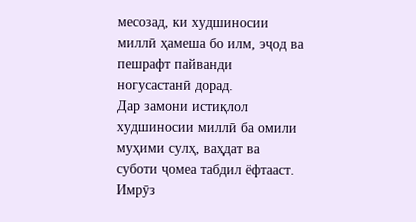месозад, ки худшиносии миллӣ ҳамеша бо илм, эҷод ва пешрафт пайванди ногусастанӣ дорад.
Дар замони истиқлол худшиносии миллӣ ба омили муҳими сулҳ, ваҳдат ва суботи ҷомеа табдил ёфтааст. Имрӯз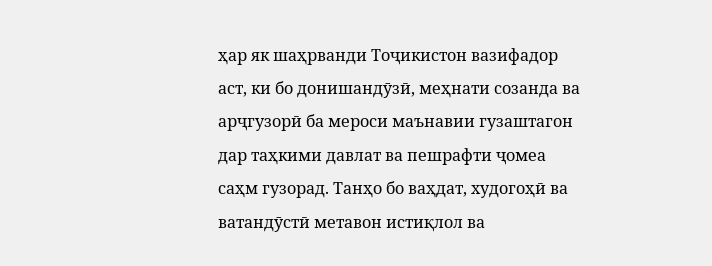ҳар як шаҳрванди Тоҷикистон вазифадор аст, ки бо донишандӯзӣ, меҳнати созанда ва арҷгузорӣ ба мероси маънавии гузаштагон дар таҳкими давлат ва пешрафти ҷомеа саҳм гузорад. Танҳо бо ваҳдат, худогоҳӣ ва ватандӯстӣ метавон истиқлол ва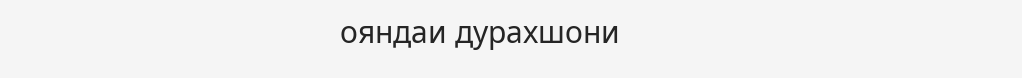ояндаи дурахшони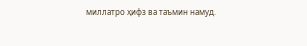миллатро ҳифз ва таъмин намуд.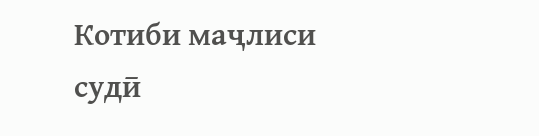Котиби маҷлиси судӣ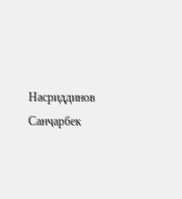Насриддинов Санҷарбек